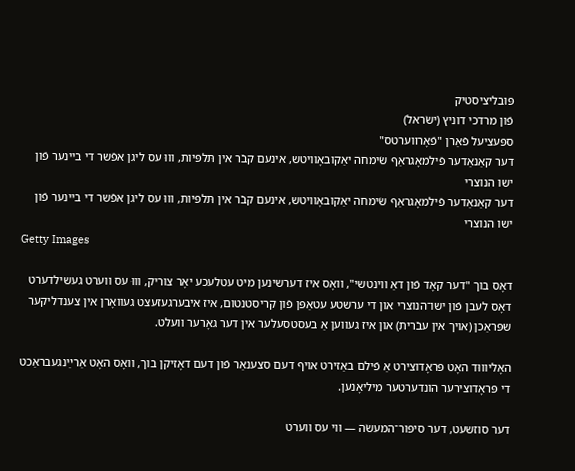פּובליציסטיק
פֿון מרדכי דוניץ (ישׂראל)
ספּעציעל פֿאַרן "פֿאָרװערטס"
דער קאַנאַדער פֿילמאָגראַף שׂימחה יאַקובאָוויטש, אינעם קבֿר אין תּלפּיות, וווּ עס ליגן אפֿשר די ביינער פֿון ישו הנוצרי
דער קאַנאַדער פֿילמאָגראַף שׂימחה יאַקובאָוויטש, אינעם קבֿר אין תּלפּיות, וווּ עס ליגן אפֿשר די ביינער פֿון ישו הנוצרי
Getty Images

דאָס בוך "דער קאָד פֿון דאַ ווינטשי", וואָס איז דערשינען מיט עטלעכע יאָר צוריק, וווּ עס ווערט געשילדערט דאָס לעבן פֿון ישו־הנוצרי און די ערשטע עטאַפּן פֿון קריסטנטום, איז איבערגעזעצט געוואָרן אין צענדליקער שפּראַכן (אויך אין עבֿרית) און איז געווען אַ בעסטסעלער אין דער גאָרער וועלט.

האָליוווּד האָט פּראָדוצירט אַ פֿילם באַזירט אויף דעם סצענאַר פֿון דעם דאָזיקן בוך, וואָס האָט אַרײַנגעבראַכט די פּראָדוצירער הונדערטער מיליאָנען.

דער סוזשעט, דער סיפּור־המעשׂה — ווי עס ווערט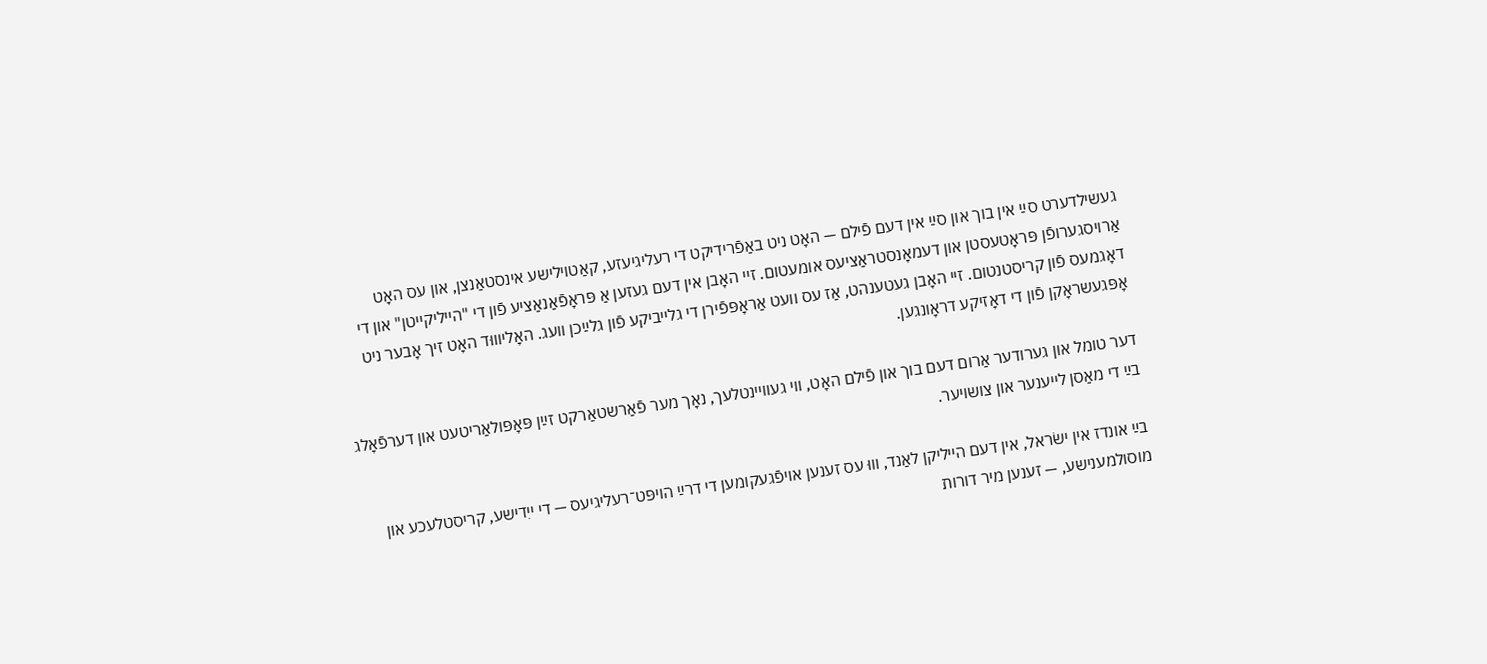געשילדערט סײַ אין בוך און סײַ אין דעם פֿילם — האָט ניט באַפֿרידיקט די רעליגיעזע, קאַטוילישע אינסטאַנצן, און עס האָט אַרויסגערופֿן פּראָטעסטן און דעמאָנסטראַציעס אומעטום. זיי האָבן אין דעם געזען אַ פּראָפֿאַנאַציע פֿון די "הייליקייטן" און די דאָגמעס פֿון קריסטנטום. זיי האָבן געטענהט, אַז עס וועט אַראָפּפֿירן די גלייביקע פֿון גלײַכן וועג. האָליוווּד האָט זיך אָבער ניט אָפּגעשראָקן פֿון די דאָזיקע דראָונגען.

דער טומל און גערודער אַרום דעם בוך און פֿילם האָט, ווי געוויינטלעך, נאָך מער פֿאַרשטאַרקט זײַן פּאָפּולאַריטעט און דערפֿאָלג בײַ די מאַסן לייענער און צושויער.

בײַ אונדז אין ישׂראל, אין דעם הייליקן לאַנד, וווּ עס זענען אויפֿגעקומען די דרײַ הויפּט־רעליגיעס — די ייִדישע, קריסטלעכע און מוסולמענישע, — זענען מיר דורות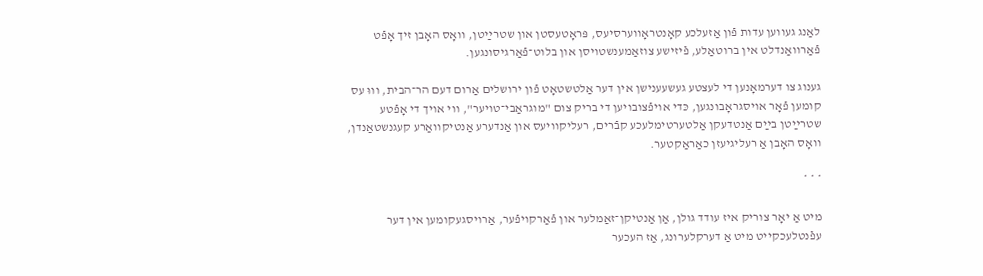לאַנג געווען עדות פֿון אַזעלכע קאָנטראָווערסיעס, פּראָטעסטן און שטרײַטן, וואָס האָבן זיך אָפֿט פֿאַרוואַנדלט אין ברוטאַלע, פֿיזישע צוזאַמענשטויסן און בלוט־פֿאַרגיסונגען.

גענוג צו דערמאָנען די לעצטע געשעענישן אין דער אַלטשטאָט פֿון ירושלים אַרום דעם הר־הבית, וווּ עס קומען פֿאָר אויסגראָבונגען, כּדי אויפֿצובויען די בריק צום "מוגראַבי־טויער", ווי אויך די אָפֿטע שטרײַטן בײַם אַנטדעקן אַלטערטימלעכע קבֿרים, רעליקוויעס און אַנדערע אַנטיקוואַרע קעגנשטאַנדן, וואָס האָבן אַ רעליגיעזן כאַראַקטער.

* * *

מיט אַ יאָר צוריק איז עודד גולן, אַן אַנטיקן־זאַמלער און פֿאַרקויפֿער, אַרויסגעקומען אין דער עפֿנטלעכקייט מיט אַ דערקלערונג, אַז העכער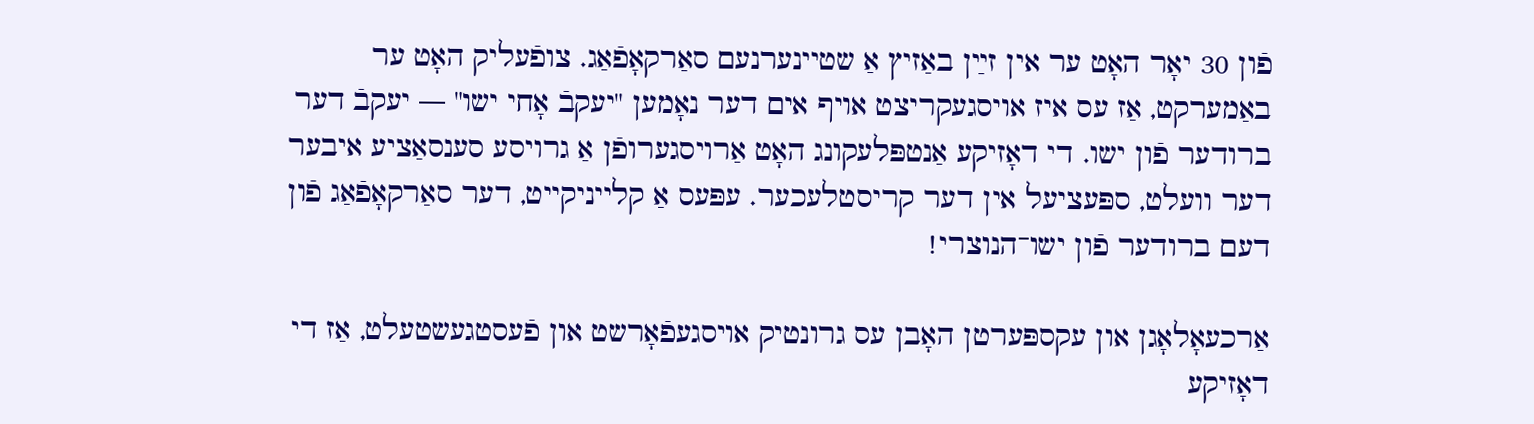פֿון 30 יאָר האָט ער אין זײַן באַזיץ אַ שטיינערנעם סאַרקאָפֿאַג. צופֿעליק האָט ער באַמערקט, אַז עס איז אויסגעקריצט אויף אים דער נאָמען "יעקבֿ אָחי ישו" — יעקבֿ דער ברודער פֿון ישו. די דאָזיקע אַנטפּלעקונג האָט אַרויסגערופֿן אַ גרויסע סענסאַציע איבער דער וועלט, ספּעציעל אין דער קריסטלעכער. עפּעס אַ קלייניקייט, דער סאַרקאָפֿאַג פֿון דעם ברודער פֿון ישו־הנוצרי!

אַרכעאָלאָגן און עקספּערטן האָבן עס גרונטיק אויסגעפֿאָרשט און פֿעסטגעשטעלט, אַז די דאָזיקע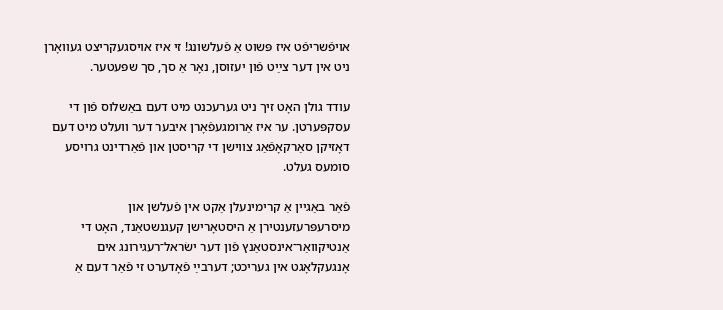אויפֿשריפֿט איז פּשוט אַ פֿעלשונג! זי איז אויסגעקריצט געוואָרן ניט אין דער צײַט פֿון יעזוסן, נאָר אַ סך, סך שפּעטער.

עודד גולן האָט זיך ניט גערעכנט מיט דעם באַשלוס פֿון די עסקפּערטן. ער איז אַרומגעפֿאָרן איבער דער וועלט מיט דעם דאָזיקן סאַרקאָפֿאַג צווישן די קריסטן און פֿאַרדינט גרויסע סומעס געלט.

פֿאַר באַגיין אַ קרימינעלן אַקט אין פֿעלשן און מיסרעפּרעזענטירן אַ היסטאָרישן קעגנשטאַנד, האָט די אַנטיקוואַר־אינסטאַנץ פֿון דער ישׂראל־רעגירונג אים אָנגעקלאָגט אין געריכט; דערבײַ פֿאָדערט זי פֿאַר דעם אַ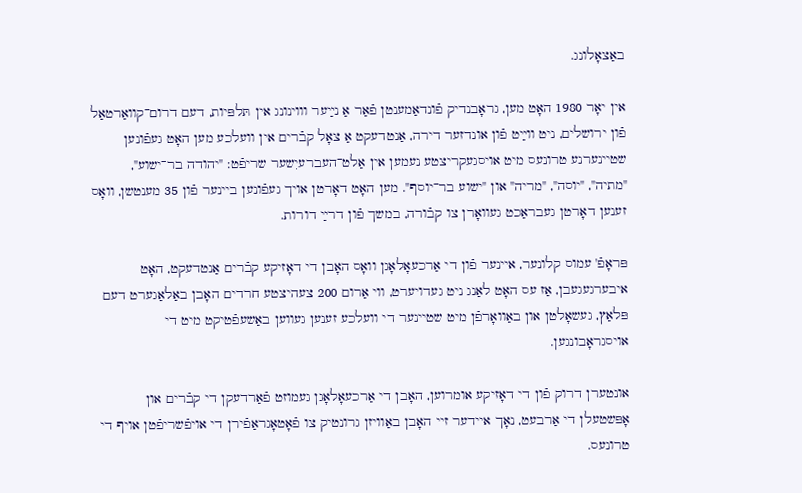באַצאָלונג.

אין יאָר 1980 האָט מען, גראָבנדיק פֿונדאַמענטן פֿאַר אַ נײַער וווינונג אין תּלפּיות, דעם דרום־קוואַרטאַל פֿון ירושלים, ניט ווײַט פֿון אונדזער דירה, אַנטדעקט אַ צאָל קבֿרים אין וועלכע מען האָט געפֿונען שטיינערנע טרונעס מיט אויסגעקריצטע נעמען אין אַלט־העברעיִשער שריפֿט: "יהודה בר־ישוע", "מתיה", "יוסה", "מריה" און "ישוע בר־יוסף". מען האָט דאָרטן אויך געפֿונען ביינער פֿון 35 מענטשן, וואָס זענען דאָרטן געבראַכט געוואָרן צו קבֿורה, במשך פֿון דרײַ דורות.

פּראָפֿ' עמוס קלונער, איינער פֿון די אַרכעאָלאָגן וואָס האָבן די דאָזיקע קבֿרים אַנטדעקט, האָט איבערגעגעבן, אַז עס האָט לאַנג ניט געדויערט, ווי אַרום 200 צעהיצטע חרדים האָבן באַלאַגערט דעם פּלאַץ, געשאָלטן און באַוואָרפֿן מיט שטיינער די וועלכע זענען געווען באַשעפֿטיקט מיט די אויסגראָבונגען.

אונטערן דרוק פֿון די דאָזיקע אומרוען, האָבן די אַרכעאָלאָגן געמוזט פֿאַרדעקן די קבֿרים און אָפּשטעלן די אַרבעט, נאָך איידער זיי האָבן באַוויזן גרונטיק צו פֿאָטאָגראַפֿירן די אויפֿשריפֿטן אויף די טרונעס.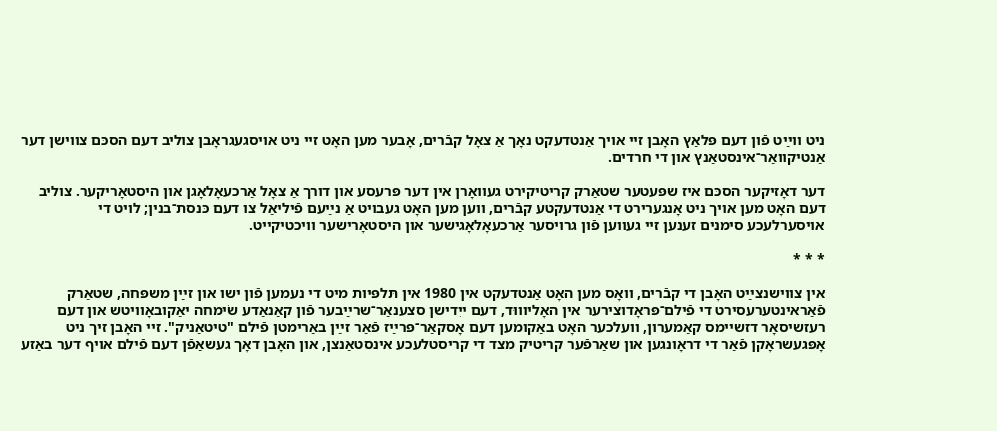ניט ווײַט פֿון דעם פּלאַץ האָבן זיי אויך אַנטדעקט נאָך אַ צאָל קבֿרים, אָבער מען האָט זיי ניט אויסגעגראָבן צוליב דעם הסכּם צווישן דער אַנטיקוואַר־אינסטאַנץ און די חרדים.

דער דאָזיקער הסכּם איז שפּעטער שטאַרק קריטיקירט געוואָרן אין דער פּרעסע און דורך אַ צאָל אַרכעאָלאָגן און היסטאָריקער. צוליב דעם האָט מען אויך ניט אָנגערירט די אַנטדעקטע קבֿרים, ווען מען האָט געבויט אַ נײַעם פֿיליאַל צו דעם כּנסת־בנין; לויט די אויסערלעכע סימנים זענען זיי געווען פֿון גרויסער אַרכעאָלאָגישער און היסטאָרישער וויכטיקייט.

* * *

אין צווישנצײַט האָבן די קבֿרים, וואָס מען האָט אַנטדעקט אין 1980 אין תּלפּיות מיט די נעמען פֿון ישו און זײַן משפּחה, שטאַרק פֿאַראינטערעסירט די פֿילם־פּראָדוצירער אין האָליוווּד, דעם ייִדישן סצענאַר־שרײַבער פֿון קאַנאַדע שׂימחה יאַקובאָוויטש און דעם רעזשיסאָר דזשיימס קאַמערון, וועלכער האָט באַקומען דעם אָסקאַר־פּרײַז פֿאַר זײַן באַרימטן פֿילם "טיטאַניק". זיי האָבן זיך ניט אָפּגעשראָקן פֿאַר די דראָונגען און שאַרפֿער קריטיק מצד די קריסטלעכע אינסטאַנצן, און האָבן דאָך געשאַפֿן דעם פֿילם אויף דער באַזע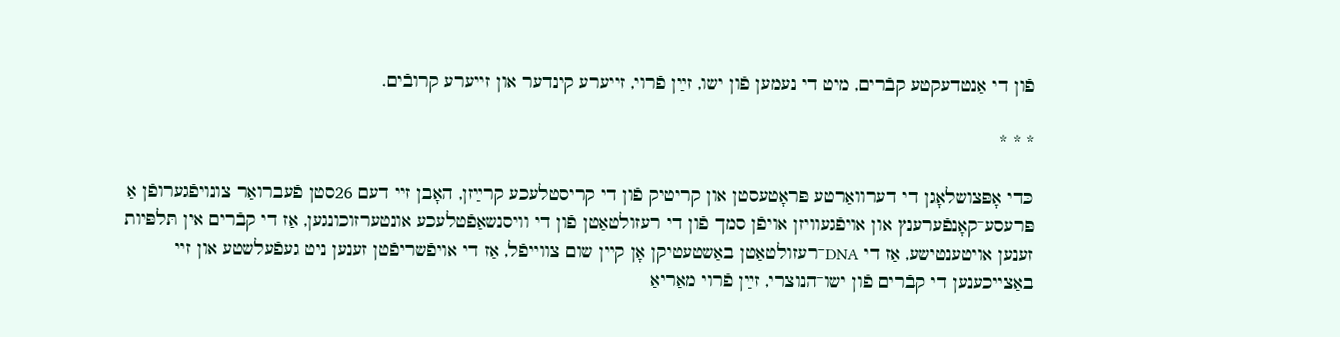פֿון די אַנטדעקטע קבֿרים, מיט די נעמען פֿון ישו, זײַן פֿרוי, זייערע קינדער און זייערע קרובֿים.

* * *

כּדי אָפּצושלאָגן די דערוואַרטע פּראָטעסטן און קריטיק פֿון די קריסטלעכע קרײַזן, האָבן זיי דעם 26סטן פֿעברואַר צונויפֿגערופֿן אַ פּרעסע־קאָנפֿערענץ און אויפֿגעוויזן אויפֿן סמך פֿון די רעזולטאַטן פֿון די וויסנשאַפֿטלעכע אונטערזוכונגען, אַז די קבֿרים אין תּלפּיות זענען אויטענטישע, אַז די DNA־רעזולטאַטן באַשטעטיקן אָן קיין שום צווייפֿל, אַז די אויפֿשריפֿטן זענען ניט געפֿעלשטע און זיי באַצייכענען די קבֿרים פֿון ישו־הנוצרי, זײַן פֿרוי מאַריאַ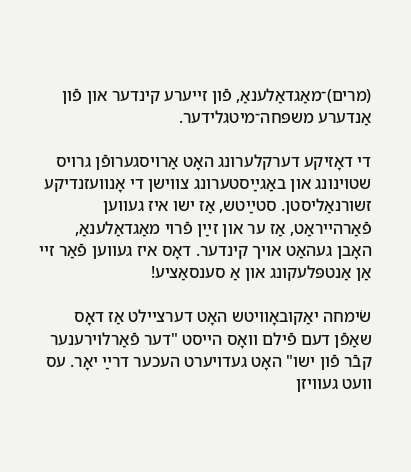(מרים)־מאַגדאַלענאַ, פֿון זייערע קינדער און פֿון אַנדערע משפּחה־מיטגלידער.

די דאָזיקע דערקלערונג האָט אַרויסגערופֿן גרויס שטוינונג און באַגײַסטערונג צווישן די אָנוועזנדיקע זשורנאַליסטן. סטײַטש, אַז ישו איז געווען פֿאַרהייראַט, אַז ער און זײַן פֿרוי מאַגדאַלענאַ, האָבן געהאַט אויך קינדער. דאָס איז געווען פֿאַר זיי אַן אַנטפּלעקונג און אַ סענסאַציע!

שׂימחה יאַקובאָוויטש האָט דערציילט אַז דאָס שאַפֿן דעם פֿילם וואָס הייסט "דער פֿאַרלוירענער קבֿר פֿון ישו" האָט געדויערט העכער דרײַ יאָר. עס וועט געוויזן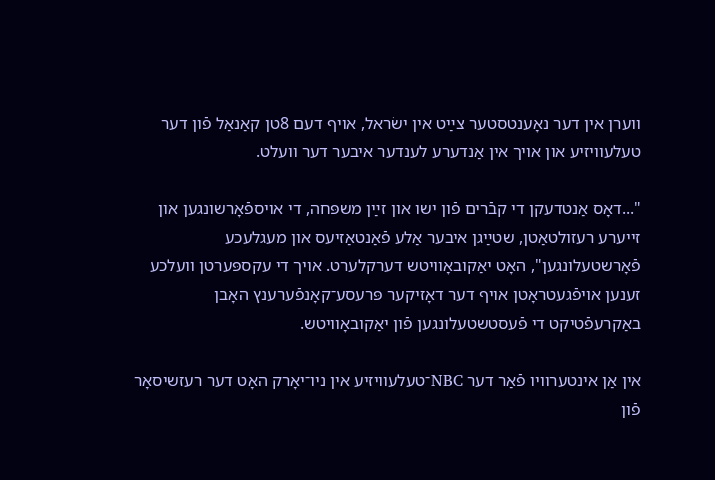ווערן אין דער נאָענטסטער צײַט אין ישׂראל, אויף דעם 8טן קאַנאַל פֿון דער טעלעוויזיע און אויך אין אַנדערע לענדער איבער דער וועלט.

"...דאָס אַנטדעקן די קבֿרים פֿון ישו און זײַן משפּחה, די אויספֿאָרשונגען און זייערע רעזולטאַטן, שטײַגן איבער אַלע פֿאַנטאַזיעס און מעגלעכע פֿאָרשטעלונגען", האָט יאַקובאָוויטש דערקלערט. אויך די עקספּערטן וועלכע זענען אויפֿגעטראָטן אויף דער דאָזיקער פּרעסע־קאָנפֿערענץ האָבן באַקרעפֿטיקט די פֿעסטשטעלונגען פֿון יאַקובאָוויטש.

אין אַן אינטערוויו פֿאַר דער NBC־טעלעוויזיע אין ניו־יאָרק האָט דער רעזשיסאָר פֿון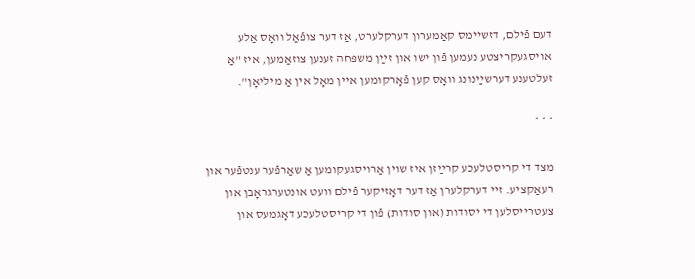דעם פֿילם, דזשיימס קאַמערון דערקלערט, אַז דער צופֿאַל וואָס אַלע אויסגעקריצטע נעמען פֿון ישו און זײַן משפּחה זענען צוזאַמען, איז "אַ זעלטענע דערשײַנונג וואָס קען פֿאָרקומען איין מאָל אין אַ מיליאָן".

* * *

מצד די קריסטלעכע קרײַזן איז שוין אַרויסגעקומען אַ שאַרפֿער ענטפֿער און רעאַקציע. זיי דערקלערן אַז דער דאָזיקער פֿילם וועט אונטערגראָבן און צעטרייסלען די יסודות (און סודות) פֿון די קריסטלעכע דאָגמעס און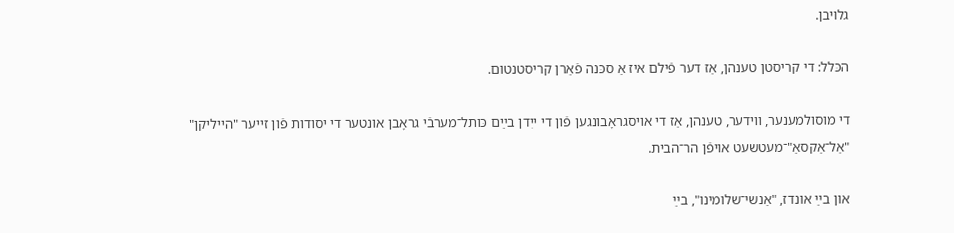גלויבן.

הכּלל: די קריסטן טענהן, אַז דער פֿילם איז אַ סכּנה פֿאַרן קריסטנטום.

די מוסולמענער, ווידער, טענהן, אַז די אויסגראָבונגען פֿון די ייִדן בײַם כּותל־מערבֿי גראָבן אונטער די יסודות פֿון זייער "הייליקן" "אַל־אַקסאַ"־מעטשעט אויפֿן הר־הבית.

און בײַ אונדז, "אַנשי־שלומינו", בײַ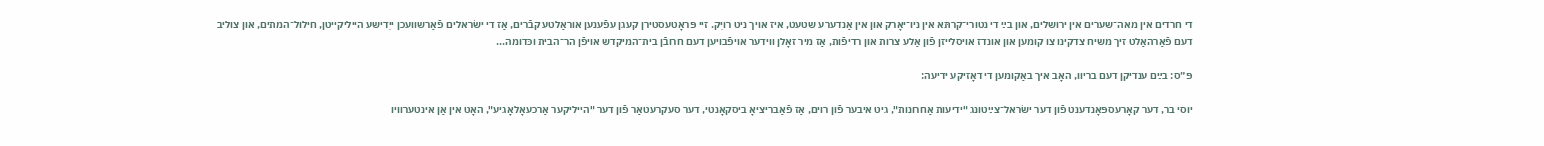די חרדים אין מאה־שערים אין ירושלים, און בײַ די נטורי־קרתּא אין ניו־יאָרק און אין אַנדערע שטעט, איז אויך ניט רויִק. זיי פּראָטעסטירן קעגן עפֿענען אוראַלטע קבֿרים, אַז די ישׂראלים פֿאַרשוועכן ייִדישע הייליקייטן, חילול־המתים, און צוליב דעם פֿאַרהאַלט זיך משיח צדקינו צו קומען און אונדז אויסלייזן פֿון אַלע צרות און רדיפֿות, אַז מיר זאָלן ווידער אויפֿבויען דעם חרובֿן בית־המיקדש אויפֿן הר־הבית וכּדומה...

פּ״ס: בײַם ענדיקן דעם בריוו, האָב איך באַקומען די דאָזיקע ידיעה:

יוסי בר, דער קאָרעספּאָנדענט פֿון דער ישׂראל־צײַטונג "ידיעות אַחרונות", גיט איבער פֿון רוים, אַז פֿאַבריציאָ ביסקאָנטי, דער סעקרעטאַר פֿון דער "הייליקער אַרכעאָלאָגיע", האָט אין אַן אינטערוויו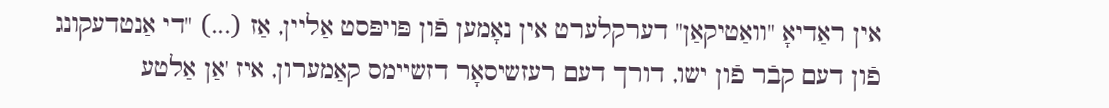אין ראַדיאָ "וואַטיקאַן" דערקלערט אין נאָמען פֿון פּויפּסט אַליין, אַז (...) "די אַנטדעקונג פֿון דעם קבֿר פֿון ישו, דורך דעם רעזשיסאָר דזשיימס קאַמערון, איז 'אַן אַלטע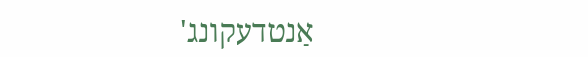אַנטדעקונג'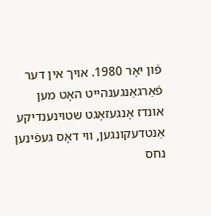פֿון יאָר 1980. אויך אין דער פֿאַרגאַנגענהייט האָט מען אונדז אָנגעזאָגט שטוינענדיקע אַנטדעקונגען, ווי דאָס געפֿינען נחס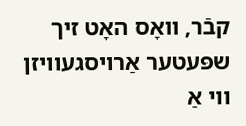קבֿר, וואָס האָט זיך שפּעטער אַרויסגעוויזן ווי אַ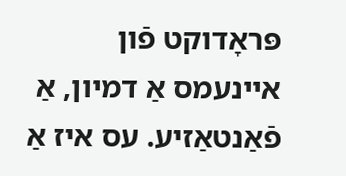פּראָדוקט פֿון איינעמס אַ דמיון, אַ פֿאַנטאַזיע. עס איז אַ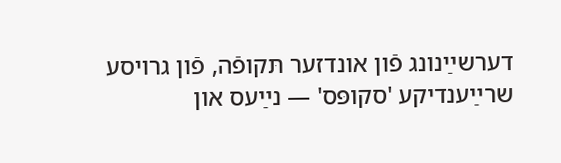דערשײַנונג פֿון אונדזער תּקופֿה, פֿון גרויסע שרײַענדיקע 'סקופּס' — נײַעס און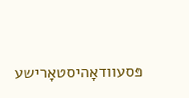פּסעוודאָהיסטאָרישע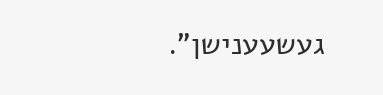געשעענישן".